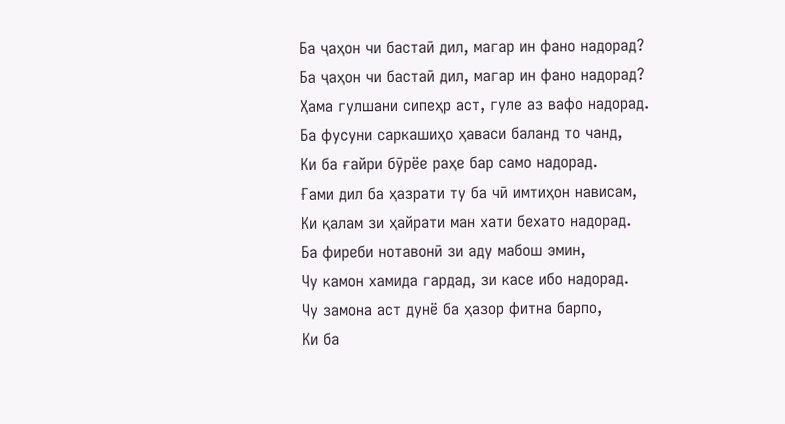Ба ҷаҳон чи бастаӣ дил, магар ин фано надорад?
Ба ҷаҳон чи бастаӣ дил, магар ин фано надорад?
Ҳама гулшани сипеҳр аст, гуле аз вафо надорад.
Ба фусуни саркашиҳо ҳаваси баланд то чанд,
Ки ба ғайри бӯрёе раҳе бар само надорад.
Ғами дил ба ҳазрати ту ба чӣ имтиҳон нависам,
Ки қалам зи ҳайрати ман хати бехато надорад.
Ба фиреби нотавонӣ зи аду мабош эмин,
Чу камон хамида гардад, зи касе ибо надорад.
Чу замона аст дунё ба ҳазор фитна барпо,
Ки ба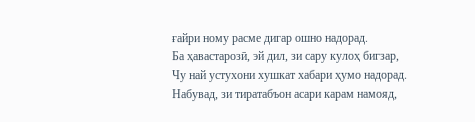ғайри ному расме дигар ошно надорад.
Ба ҳавастарозӣ, эй дил, зи сару кулоҳ бигзар,
Чу най устухони хушкат хабари ҳумо надорад.
Набувад, зи тиратабъон асари карам намояд,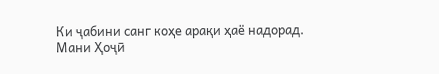Ки ҷабини санг коҳе арақи ҳаё надорад.
Мани Ҳоҷӣ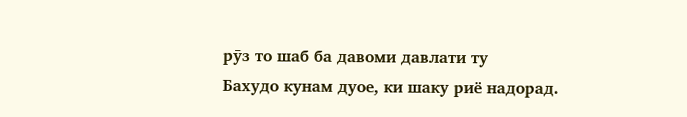рӯз то шаб ба давоми давлати ту
Бахудо кунам дуое, ки шаку риё надорад.